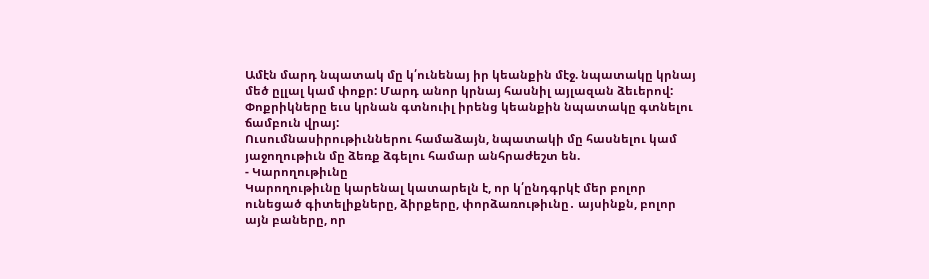Ամէն մարդ նպատակ մը կ՛ունենայ իր կեանքին մէջ. նպատակը կրնայ մեծ ըլլալ կամ փոքր: Մարդ անոր կրնայ հասնիլ այլազան ձեւերով:
Փոքրիկները եւս կրնան գտնուիլ իրենց կեանքին նպատակը գտնելու ճամբուն վրայ:
Ուսումնասիրութիւններու համաձայն, նպատակի մը հասնելու կամ յաջողութիւն մը ձեռք ձգելու համար անհրաժեշտ են.
- Կարողութիւնը
Կարողութիւնը կարենալ կատարելն է, որ կ՛ընդգրկէ մեր բոլոր ունեցած գիտելիքները, ձիրքերը, փորձառութիւնը․ այսինքն, բոլոր այն բաները, որ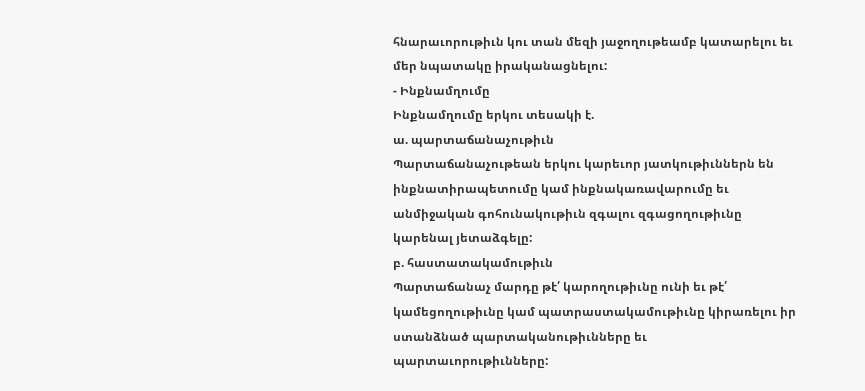հնարաւորութիւն կու տան մեզի յաջողութեամբ կատարելու եւ մեր նպատակը իրականացնելու:
- Ինքնամղումը
Ինքնամղումը երկու տեսակի է.
ա. պարտաճանաչութիւն
Պարտաճանաչութեան երկու կարեւոր յատկութիւններն են ինքնատիրապետումը կամ ինքնակառավարումը եւ անմիջական գոհունակութիւն զգալու զգացողութիւնը կարենալ յետաձգելը:
բ. հաստատակամութիւն
Պարտաճանաչ մարդը թէ՛ կարողութիւնը ունի եւ թէ՛ կամեցողութիւնը կամ պատրաստակամութիւնը կիրառելու իր ստանձնած պարտականութիւնները եւ պարտաւորութիւնները: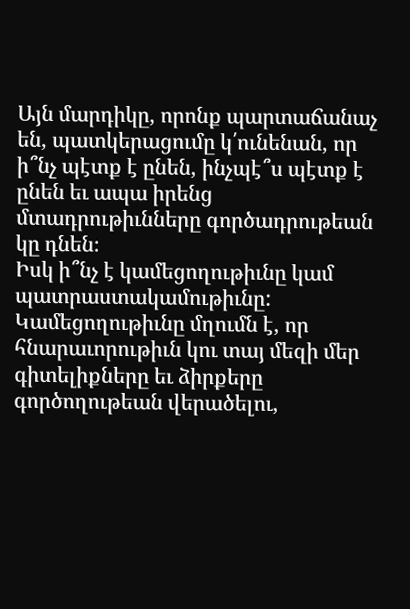Այն մարդիկը, որոնք պարտաճանաչ են, պատկերացումը կ՛ունենան, որ ի՞նչ պէտք է ընեն, ինչպէ՞ս պէտք է ընեն եւ ապա իրենց մտադրութիւնները գործադրութեան կը դնեն։
Իսկ ի՞նչ է կամեցողութիւնը կամ պատրաստակամութիւնը: Կամեցողութիւնը մղումն է, որ հնարաւորութիւն կու տայ մեզի մեր գիտելիքները եւ ձիրքերը գործողութեան վերածելու,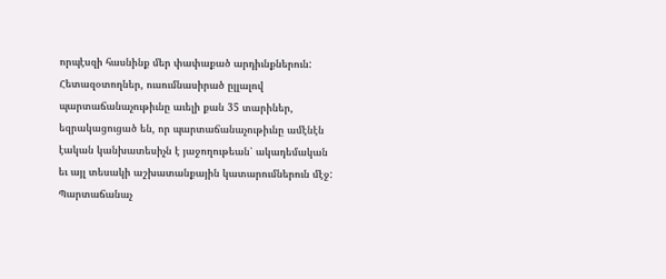որպէսզի հասնինք մեր փափաքած արդիւնքներուն:
Հետազօտողներ, ուսումնասիրած ըլլալով պարտաճանաչութիւնը աւելի քան 35 տարիներ, եզրակացուցած են, որ պարտաճանաչութիւնը ամէնէն էական կանխատեսիչն է յաջողութեան՝ ակադեմական եւ այլ տեսակի աշխատանքային կատարումներուն մէջ:
Պարտաճանաչ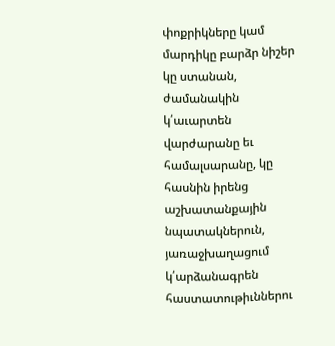փոքրիկները կամ մարդիկը բարձր նիշեր կը ստանան, ժամանակին կ՛աւարտեն վարժարանը եւ համալսարանը, կը հասնին իրենց աշխատանքային նպատակներուն, յառաջխաղացում կ՛արձանագրեն հաստատութիւններու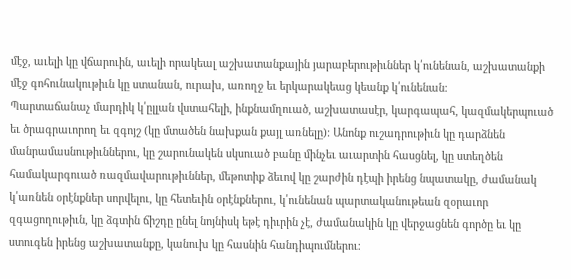մէջ, աւելի կը վճարուին, աւելի որակեալ աշխատանքային յարաբերութիւններ կ՛ունենան, աշխատանքի մէջ գոհունակութիւն կը ստանան, ուրախ, առողջ եւ երկարակեաց կեանք կ՛ունենան։
Պարտաճանաչ մարդիկ կ՛ըլլան վստահելի, ինքնամղուած, աշխատասէր, կարգապահ, կազմակերպուած եւ ծրագրաւորող եւ զգոյշ (կը մտածեն նախքան քայլ առնելը)։ Անոնք ուշադրութիւն կը դարձնեն մանրամասնութիւններու, կը շարունակեն սկսուած բանը մինչեւ աւարտին հասցնել, կը ստեղծեն համակարգուած ռազմավարութիւններ, մեթոտիք ձեւով կը շարժին դէպի իրենց նպատակը, ժամանակ կ՛առնեն օրէնքներ սորվելու, կը հետեւին օրէնքներու, կ՛ունենան պարտականութեան զօրաւոր զգացողութիւն, կը ձգտին ճիշդը ընել նոյնիսկ եթէ դիւրին չէ, ժամանակին կը վերջացնեն գործը եւ կը ստուգեն իրենց աշխատանքը, կանուխ կը հասնին հանդիպումներու։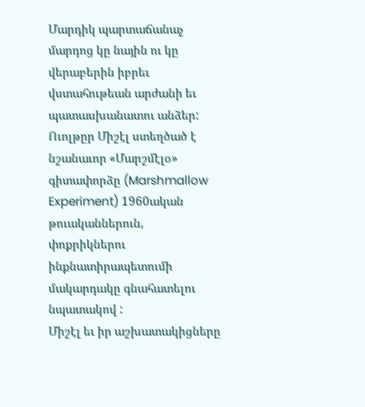Մարդիկ պարտաճանաչ մարդոց կը նային ու կը վերաբերին իբրեւ վստահութեան արժանի եւ պատասխանատու անձեր:
Ուոլթըր Միշէլ ստեղծած է նշանաւոր «Մարշմէլօ» գիտափորձը (Marshmallow Experiment) 1960ական թուականներուն, փոքրիկներու ինքնատիրապետումի մակարդակը գնահատելու նպատակով :
Միշէլ եւ իր աշխատակիցները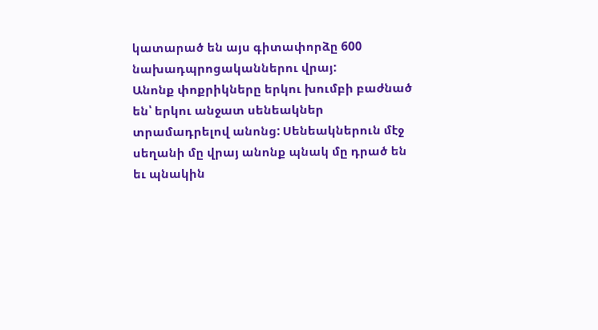կատարած են այս գիտափորձը 600 նախադպրոցականներու վրայ:
Անոնք փոքրիկները երկու խումբի բաժնած են՝ երկու անջատ սենեակներ տրամադրելով անոնց: Սենեակներուն մէջ սեղանի մը վրայ անոնք պնակ մը դրած են եւ պնակին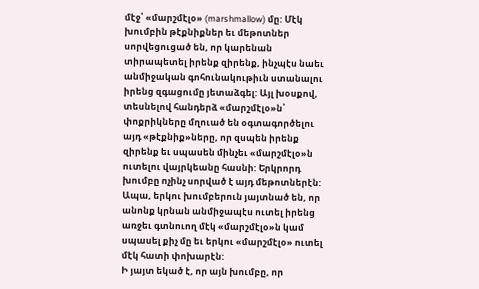մէջ՝ «մարշմէլօ» (marshmallow) մը: Մէկ խումբին թէքնիքներ եւ մեթոտներ սորվեցուցած են, որ կարենան տիրապետել իրենք զիրենք, ինչպէս նաեւ անմիջական գոհունակութիւն ստանալու իրենց զգացումը յետաձգել: Այլ խօսքով, տեսնելով հանդերձ «մարշմէլօ»ն՝ փոքրիկները մղուած են օգտագործելու այդ «թէքնիք»ները, որ զսպեն իրենք զիրենք եւ սպասեն մինչեւ «մարշմէլօ»ն ուտելու վայրկեանը հասնի: Երկրորդ խումբը ոչինչ սորված է այդ մեթոտներէն: Ապա, երկու խումբերուն յայտնած են, որ անոնք կրնան անմիջապէս ուտել իրենց առջեւ գտնուող մէկ «մարշմէլօ»ն կամ սպասել քիչ մը եւ երկու «մարշմէլօ» ուտել մէկ հատի փոխարէն:
Ի յայտ եկած է, որ այն խումբը, որ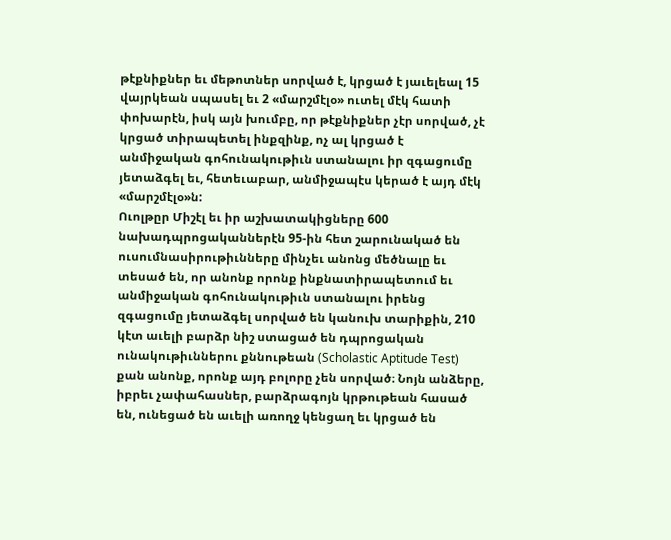թէքնիքներ եւ մեթոտներ սորված է, կրցած է յաւելեալ 15 վայրկեան սպասել եւ 2 «մարշմէլօ» ուտել մէկ հատի փոխարէն, իսկ այն խումբը, որ թէքնիքներ չէր սորված, չէ կրցած տիրապետել ինքզինք, ոչ ալ կրցած է անմիջական գոհունակութիւն ստանալու իր զգացումը յետաձգել եւ, հետեւաբար, անմիջապէս կերած է այդ մէկ «մարշմէլօ»ն:
Ուոլթըր Միշէլ եւ իր աշխատակիցները 600 նախադպրոցականներէն 95-ին հետ շարունակած են ուսումնասիրութիւնները մինչեւ անոնց մեծնալը եւ տեսած են, որ անոնք որոնք ինքնատիրապետում եւ անմիջական գոհունակութիւն ստանալու իրենց զգացումը յետաձգել սորված են կանուխ տարիքին, 210 կէտ աւելի բարձր նիշ ստացած են դպրոցական ունակութիւններու քննութեան (Scholastic Aptitude Test) քան անոնք, որոնք այդ բոլորը չեն սորված։ Նոյն անձերը, իբրեւ չափահասներ, բարձրագոյն կրթութեան հասած են, ունեցած են աւելի առողջ կենցաղ եւ կրցած են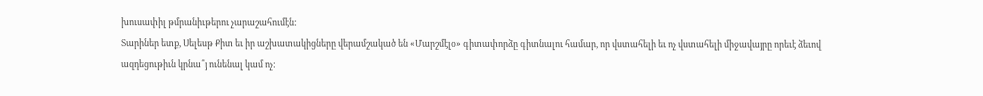խուսափիլ թմրանիւթերու չարաշահումէն:
Տարիներ ետք, Սելեսթ Քիտ եւ իր աշխատակիցները վերամշակած են «Մարշմէլօ» գիտափորձը գիտնալու համար, որ վստահելի եւ ոչ վստահելի միջավայրը որեւէ ձեւով ազդեցութիւն կրնա՞յ ունենալ կամ ոչ: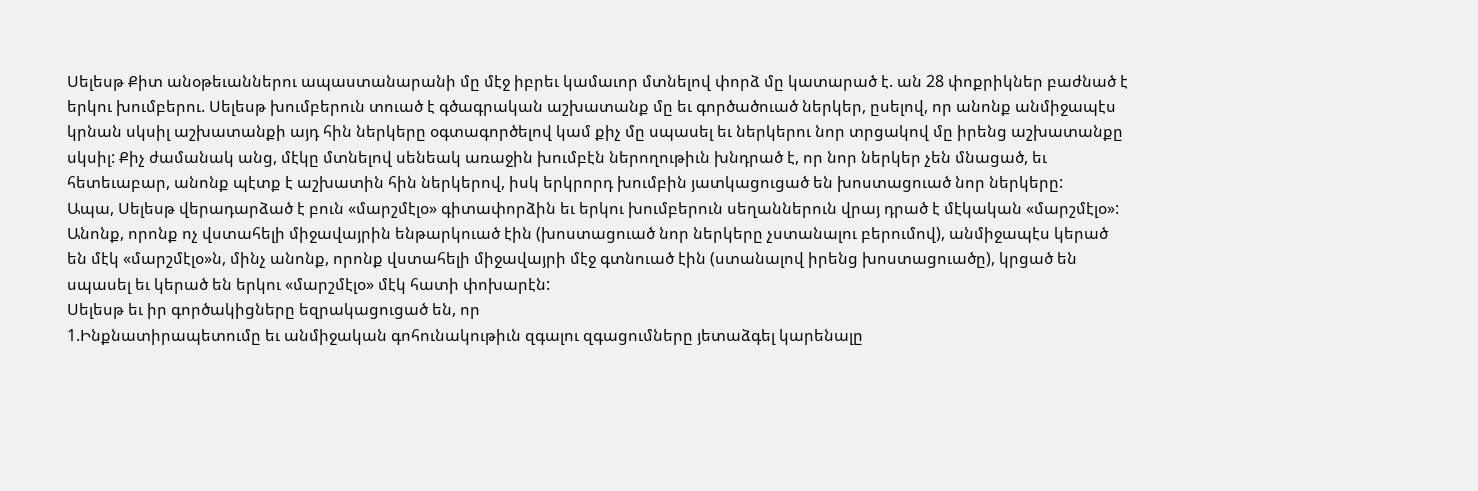Սելեսթ Քիտ անօթեւաններու ապաստանարանի մը մէջ իբրեւ կամաւոր մտնելով փորձ մը կատարած է. ան 28 փոքրիկներ բաժնած է երկու խումբերու. Սելեսթ խումբերուն տուած է գծագրական աշխատանք մը եւ գործածուած ներկեր, ըսելով, որ անոնք անմիջապէս կրնան սկսիլ աշխատանքի այդ հին ներկերը օգտագործելով կամ քիչ մը սպասել եւ ներկերու նոր տրցակով մը իրենց աշխատանքը սկսիլ: Քիչ ժամանակ անց, մէկը մտնելով սենեակ առաջին խումբէն ներողութիւն խնդրած է, որ նոր ներկեր չեն մնացած, եւ հետեւաբար, անոնք պէտք է աշխատին հին ներկերով, իսկ երկրորդ խումբին յատկացուցած են խոստացուած նոր ներկերը:
Ապա, Սելեսթ վերադարձած է բուն «մարշմէլօ» գիտափորձին եւ երկու խումբերուն սեղաններուն վրայ դրած է մէկական «մարշմէլօ»: Անոնք, որոնք ոչ վստահելի միջավայրին ենթարկուած էին (խոստացուած նոր ներկերը չստանալու բերումով), անմիջապէս կերած են մէկ «մարշմէլօ»ն, մինչ անոնք, որոնք վստահելի միջավայրի մէջ գտնուած էին (ստանալով իրենց խոստացուածը), կրցած են սպասել եւ կերած են երկու «մարշմէլօ» մէկ հատի փոխարէն:
Սելեսթ եւ իր գործակիցները եզրակացուցած են, որ
1.Ինքնատիրապետումը եւ անմիջական գոհունակութիւն զգալու զգացումները յետաձգել կարենալը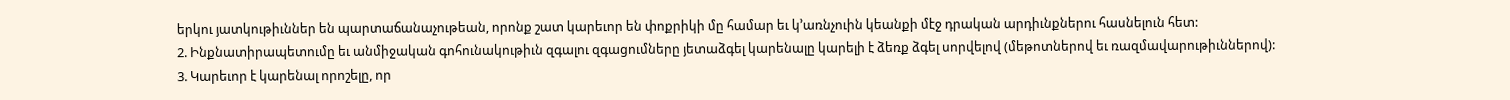երկու յատկութիւններ են պարտաճանաչութեան, որոնք շատ կարեւոր են փոքրիկի մը համար եւ կ’առնչուին կեանքի մէջ դրական արդիւնքներու հասնելուն հետ:
2. Ինքնատիրապետումը եւ անմիջական գոհունակութիւն զգալու զգացումները յետաձգել կարենալը կարելի է ձեռք ձգել սորվելով (մեթոտներով եւ ռազմավարութիւններով):
3. Կարեւոր է կարենալ որոշելը, որ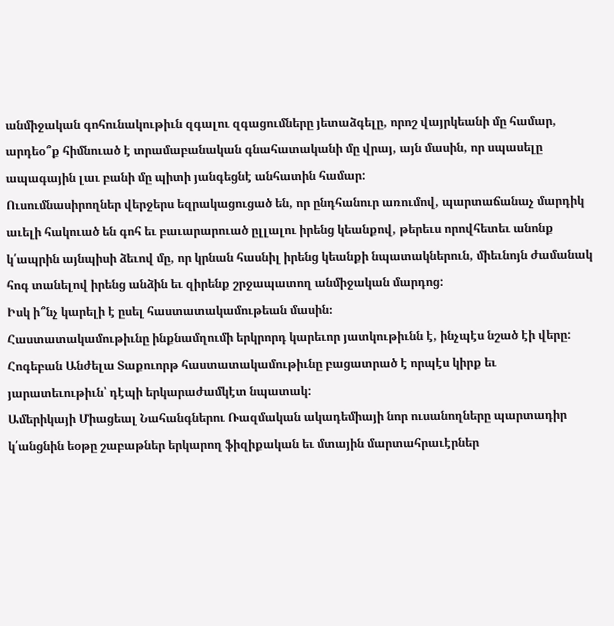անմիջական գոհունակութիւն զգալու զգացումները յետաձգելը, որոշ վայրկեանի մը համար, արդեօ՞ք հիմնուած է տրամաբանական գնահատականի մը վրայ, այն մասին, որ սպասելը ապագային լաւ բանի մը պիտի յանգեցնէ անհատին համար:
Ուսումնասիրողներ վերջերս եզրակացուցած են, որ ընդհանուր առումով, պարտաճանաչ մարդիկ աւելի հակուած են գոհ եւ բաւարարուած ըլլալու իրենց կեանքով, թերեւս որովհետեւ անոնք կ՛ապրին այնպիսի ձեւով մը, որ կրնան հասնիլ իրենց կեանքի նպատակներուն, միեւնոյն ժամանակ հոգ տանելով իրենց անձին եւ զիրենք շրջապատող անմիջական մարդոց:
Իսկ ի՞նչ կարելի է ըսել հաստատակամութեան մասին։
Հաստատակամութիւնը ինքնամղումի երկրորդ կարեւոր յատկութիւնն է, ինչպէս նշած էի վերը:
Հոգեբան Անժելա Տաքուորթ հաստատակամութիւնը բացատրած է որպէս կիրք եւ յարատեւութիւն՝ դէպի երկարաժամկէտ նպատակ:
Ամերիկայի Միացեալ Նահանգներու Ռազմական ակադեմիայի նոր ուսանողները պարտադիր կ՛անցնին եօթը շաբաթներ երկարող ֆիզիքական եւ մտային մարտահրաւէրներ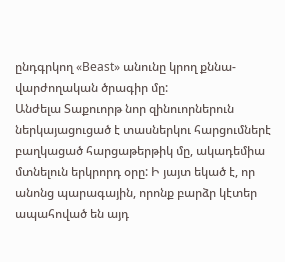ընդգրկող «Beast» անունը կրող քննա-վարժողական ծրագիր մը:
Անժելա Տաքուորթ նոր զինուորներուն ներկայացուցած է տասներկու հարցումներէ բաղկացած հարցաթերթիկ մը, ակադեմիա մտնելուն երկրորդ օրը: Ի յայտ եկած է, որ անոնց պարագային, որոնք բարձր կէտեր ապահոված են այդ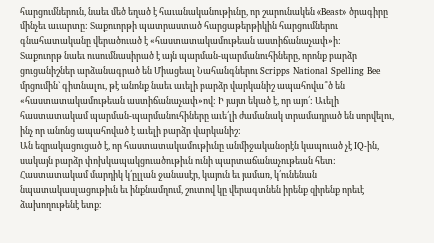հարցումներուն, նաեւ մեծ եղած է հաւանականութիւնը, որ շարունակեն «Beast» ծրագիրը մինչեւ աւարտը: Տաքուորթի պատրաստած հարցաթերթիկին հարցումներու գնահատականը վերածուած է «հաստատակամութեան աստիճանաչափ»ի:
Տաքուորթ նաեւ ուսումնասիրած է այն պարման-պարմանուհիները, որոնք բարձր ցուցանիշներ արձանագրած են Միացեալ Նահանգներու Scripps National Spelling Bee մրցումին` գիտնալու, թէ անոնք նաեւ աւելի բարձր վարկանիշ ապահովա՞ծ են «հաստատակամութեան աստիճանաչափ»ով: Ի յայտ եկած է, որ այո՛: Աւելի հաստատակամ պարման-պարմանուհիները աւե՛լի ժամանակ տրամադրած են սորվելու, ինչ որ անոնց ապահոված է աւելի բարձր վարկանիշ:
Ան եզրակացուցած է, որ հաստատակամութիւնը անմիջականօրէն կապուած չէ IQ-ին, սակայն բարձր փոխկապակցուածութիւն ունի պարտաճանաչութեան հետ:
Հաստատակամ մարդիկ կ՛ըլլան ջանասէր, կայուն եւ յամառ, կ՛ունենան նպատակասլացութիւն եւ ինքնամղում, շուտով կը վերագտնեն իրենք զիրենք որեւէ ձախողութենէ ետք։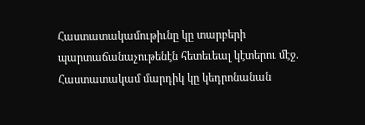Հաստատակամութիւնը կը տարբերի պարտաճանաչութենէն հետեւեալ կէտերու մէջ.
Հաստատակամ մարդիկ կը կեդրոնանան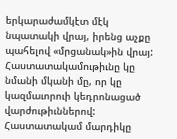երկարաժամկէտ մէկ նպատակի վրայ, իրենց աչքը պահելով «մրցանակ»ին վրայ: Հաստատակամութիւնը կը նմանի մկանի մը, որ կը կազմաւորուի կեդրոնացած վարժութիւններով: Հաստատակամ մարդիկը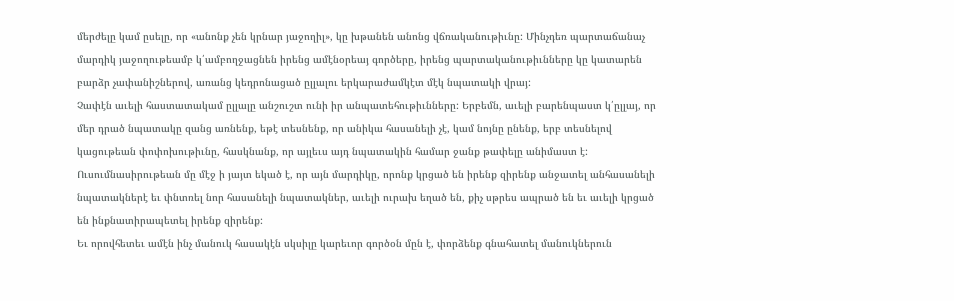մերժելը կամ ըսելը, որ «անոնք չեն կրնար յաջողիլ», կը խթանեն անոնց վճռականութիւնը: Մինչդեռ պարտաճանաչ մարդիկ յաջողութեամբ կ՛ամբողջացնեն իրենց ամէնօրեայ գործերը, իրենց պարտականութիւնները կը կատարեն բարձր չափանիշներով, առանց կեդրոնացած ըլլալու երկարաժամկէտ մէկ նպատակի վրայ:
Չափէն աւելի հաստատակամ ըլլալը անշուշտ ունի իր անպատեհութիւնները: Երբեմն, աւելի բարենպաստ կ՛ըլլայ, որ մեր դրած նպատակը զանց առնենք, եթէ տեսնենք, որ անիկա հասանելի չէ, կամ նոյնը ընենք, երբ տեսնելով կացութեան փոփոխութիւնը, հասկնանք, որ այլեւս այդ նպատակին համար ջանք թափելը անիմաստ է:
Ուսումնասիրութեան մը մէջ ի յայտ եկած է, որ այն մարդիկը, որոնք կրցած են իրենք զիրենք անջատել անհասանելի նպատակներէ եւ փնտռել նոր հասանելի նպատակներ, աւելի ուրախ եղած են, քիչ սթրես ապրած են եւ աւելի կրցած են ինքնատիրապետել իրենք զիրենք:
Եւ որովհետեւ ամէն ինչ մանուկ հասակէն սկսիլը կարեւոր գործօն մըն է, փորձենք գնահատել մանուկներուն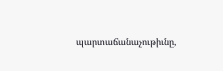պարտաճանաչութիւնը,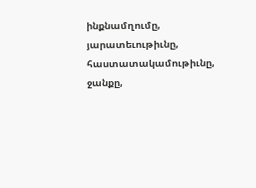ինքնամղումը, յարատեւութիւնը, հաստատակամութիւնը, ջանքը,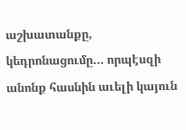աշխատանքը, կեդրոնացումը… որպէսզի անոնք հասնին աւելի կայուն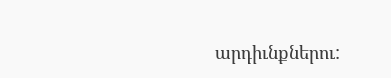արդիւնքներու: